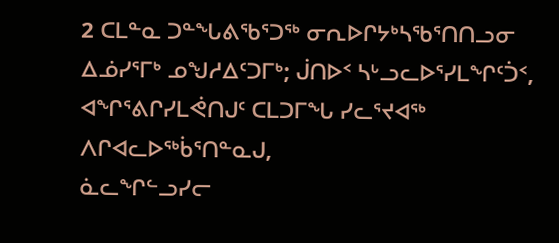2 ᑕᒪᓐᓇ ᑐᓐᖓᕕᖃᕐᑐᖅ ᓂᕆᐅᒋᔭᒃᓴᖃᕐᑎᑎᓗᓂ ᐃᓅᓯᕐᒥᒃ ᓄᖑᓱᐃᑦᑐᒥᒃ; ᒎᑎᐅᑉ ᓴᒡᓗᓚᐅᕐᓯᒪᖏᑦᑑᑉ, ᐊᖏᕐᕕᒋᓯᒪᕚᑎᒍᑦ ᑕᒪᑐᒥᖓ ᓯᓚᕐᔪᐊᖅ ᐱᒋᐊᓚᐅᖅᑳᕐᑎᓐᓇᒍ,
ᓈᓚᖏᓪᓗᓯᓕ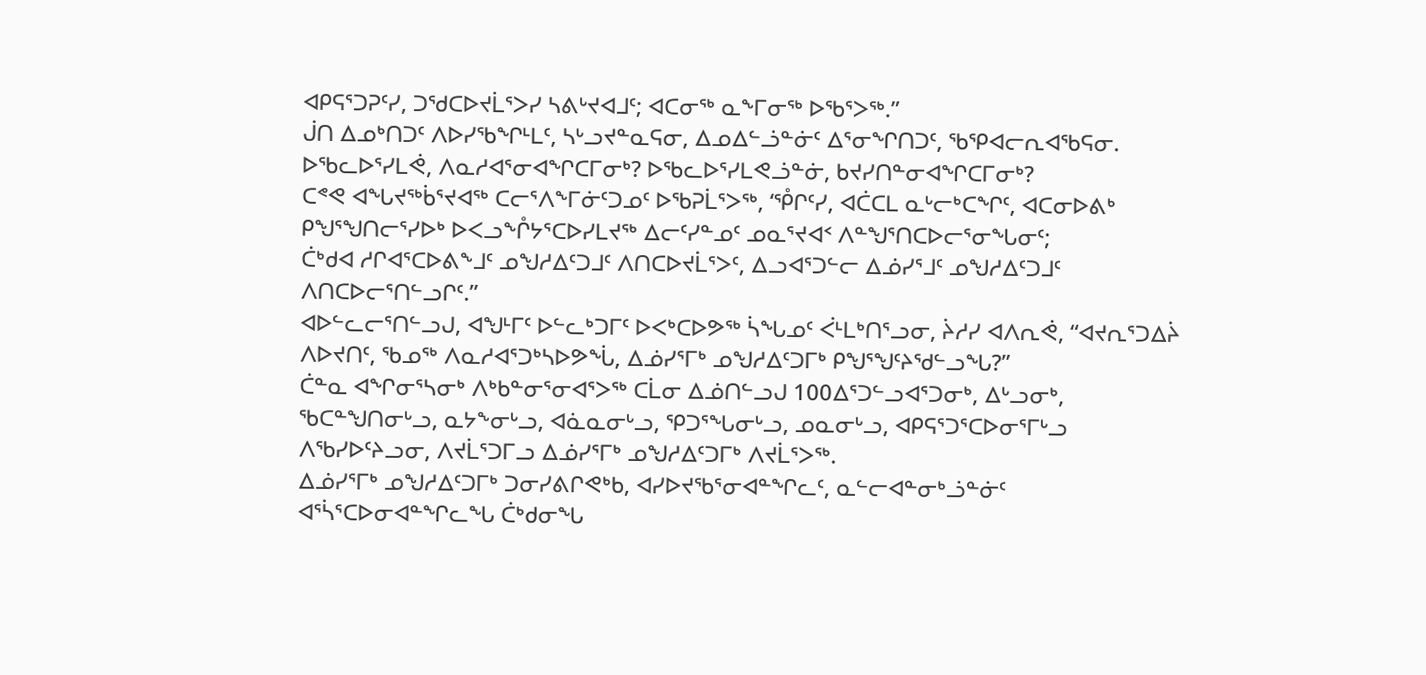ᐊᑭᕋᕐᑐᕈᑦᓯ, ᑐᖁᑕᐅᔪᒫᕐᐳᓯ ᓴᕕᒡᔪᐊᒧᑦ; ᐊᑕᓂᖅ ᓇᖕᒥᓂᖅ ᐅᖃᕐᐳᖅ.”
ᒎᑎ ᐃᓄᒃᑎᑐᑦ ᐱᐅᓯᖃᖏᒻᒪᑦ, ᓴᒡᓗᔪᓐᓇᕋᓂ, ᐃᓄᐃᓪᓘᓐᓃᑦ ᐃᕐᓂᖏᑎᑐᑦ, ᖃᕿᐊᓕᕆᐊᖃᕋᓂ. ᐅᖃᓚᐅᕐᓯᒪᕚ, ᐱᓇᓱᐊᕐᓂᐊᖏᑕᒥᓂᒃ? ᐅᖃᓚᐅᕐᓯᒪᕙᓘᓐᓃ, ᑲᔪᓯᑎᓐᓂᐊᖏᑕᒥᓂᒃ?
ᑕᕝᕙ ᐊᖓᔪᖅᑳᕐᔪᐊᖅ ᑕᓕᕐᐱᖕᒥᓃᑦᑐᓄᑦ ᐅᖃᕈᒫᕐᐳᖅ, ‘ᕾᒋᑦᓯ, ᐊᑖᑕᒪ ᓇᒡᓕᒃᑕᖏᑦ, ᐊᑕᓂᐅᕕᒃ ᑭᖑᕐᖑᑎᓕᕐᓯᐅᒃ ᐅᐸᓗᖕᒊᔭᕐᑕᐅᓯᒪᔪᖅ ᐃᓕᑦᓯᓐᓄᑦ ᓄᓇᕐᔪᐊᑉ ᐱᓐᖑᕐᑎᑕᐅᓕᕐᓂᖓᓂᑦ;
ᑖᒃᑯᐊ ᓱᒋᐊᕐᑕᐅᕕᖕᒧᑦ ᓄᖑᓱᐃᑦᑐᒧᑦ ᐱᑎᑕᐅᔪᒫᕐᐳᑦ, ᐃᓗᐊᕐᑐᓪᓕ ᐃᓅᓯᕐᒧᑦ ᓄᖑᓱᐃᑦᑐᒧᑦ ᐱᑎᑕᐅᓕᕐᑎᓪᓗᒋᑦ.”
ᐊᐅᓪᓚᓕᕐᑎᓪᓗᒍ, ᐊᖑᒻᒥᑦ ᐅᓪᓚᒃᑐᒥᑦ ᐅᐸᒃᑕᐅᕗᖅ ᓵᖓᓄᑦ ᐹᒻᒪᒃᑎᕐᓗᓂ, ᔩᓱᓯ ᐊᐱᕆᕚ, “ᐊᔪᕆᕐᑐᐃᔩ ᐱᐅᔪᑎᑦ, ᖃᓄᖅ ᐱᓇᓱᐊᕐᑐᒃᓴᐅᕗᖔ, ᐃᓅᓯᕐᒥᒃ ᓄᖑᓱᐃᑦᑐᒥᒃ ᑭᖑᕐᖑᑦᔨᖁᓪᓗᖓ?”
ᑖᓐᓇ ᐊᖏᓂᕐᓴᓂᒃ ᐱᒃᑲᓐᓂᕐᓂᐊᕐᐳᖅ ᑕᒫᓂ ᐃᓅᑎᓪᓗᒍ 100ᐃᕐᑐᓪᓗᐊᕐᑐᓂᒃ, ᐃᒡᓗᓂᒃ, ᖃᑕᓐᖑᑎᓂᒡᓗ, ᓇᔭᖕᓂᒡᓗ, ᐊᓈᓇᓂᒡᓗ, ᕿᑐᕐᖓᓂᒡᓗ, ᓄᓇᓂᒡᓗ, ᐊᑭᕋᕐᑐᕐᑕᐅᓂᕐᒥᒡᓗ ᐱᖃᓯᐅᑦᔨᓗᓂ, ᐱᔪᒫᕐᑐᒥᓗ ᐃᓅᓯᕐᒥᒃ ᓄᖑᓱᐃᑦᑐᒥᒃ ᐱᔪᒫᕐᐳᖅ.
ᐃᓅᓯᕐᒥᒃ ᓄᖑᓱᐃᑦᑐᒥᒃ ᑐᓂᓯᕕᒋᕙᒃᑲ, ᐊᓯᐅᔪᖃᕐᓂᐊᓐᖏᓚᑦ, ᓇᓪᓕᐊᓐᓂᒃᓘᓐᓃᑦ ᐊᕐᓵᕐᑕᐅᓂᐊᓐᖏᓚᖓ ᑖᒃᑯᓂᖓ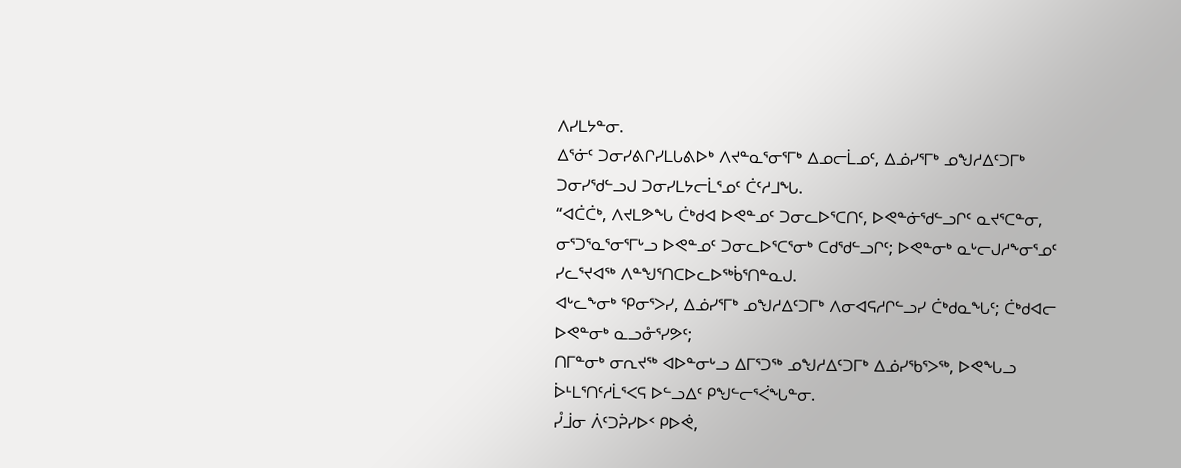ᐱᓯᒪᔭᓐᓂ.
ᐃᕐᓃᑦ ᑐᓂᓯᕕᒋᓯᒪᒐᕕᐅᒃ ᐱᔪᓐᓇᕐᓂᕐᒥᒃ ᐃᓄᓕᒫᓄᑦ, ᐃᓅᓯᕐᒥᒃ ᓄᖑᓱᐃᑦᑐᒥᒃ ᑐᓂᓯᖁᓪᓗᒍ ᑐᓂᓯᒪᔭᓕᒫᕐᓄᑦ ᑖᑦᓱᒧᖓ.
“ᐊᑖᑖᒃ, ᐱᔪᒪᕗᖓ ᑖᒃᑯᐊ ᐅᕙᓐᓄᑦ ᑐᓂᓚᐅᕐᑕᑎᑦ, ᐅᕙᓐᓃᖁᓪᓗᒋᑦ ᓇᔪᕐᑕᓐᓂ, ᓂᕐᑐᕐᓇᕐᓂᕐᒥᒡᓗ ᐅᕙᓐᓄᑦ ᑐᓂᓚᐅᕐᑕᕐᓂᒃ ᑕᑯᖁᓪᓗᒋᑦ; ᐅᕙᓐᓂᒃ ᓇᒡᓕᒍᓱᖕᓂᕐᓄᑦ ᓯᓚᕐᔪᐊᖅ ᐱᓐᖑᕐᑎᑕᐅᓚᐅᖅᑳᕐᑎᓐᓇᒍ.
ᐊᒡᓚᖕᓂᒃ ᕿᓂᕐᐳᓯ, ᐃᓅᓯᕐᒥᒃ ᓄᖑᓱᐃᑦᑐᒥᒃ ᐱᓂᐊᕋᓱᒋᓪᓗᓯ ᑖᒃᑯᓇᖓᑦ; ᑖᒃᑯᐊᓕ ᐅᕙᓐᓂᒃ ᓇᓗᓁᕐᓯᕗᑦ;
ᑎᒥᓐᓂᒃ ᓂᕆᔪᖅ ᐊᐅᓐᓂᒡᓗ ᐃᒥᕐᑐᖅ ᓄᖑᓱᐃᑦᑐᒥᒃ ᐃᓅᓯᖃᕐᐳᖅ, ᐅᕙᖓᓗ ᐆᒻᒪᕐᑎᑦᓱᒫᕐᐸᕋ ᐅᓪᓗᐃᑦ ᑭᖑᓪᓕᕐᐹᖓᓐᓂ.
ᓮᒨᓂ ᐲᑦᑐᕉᓯᐅᑉ ᑭᐅᕚ,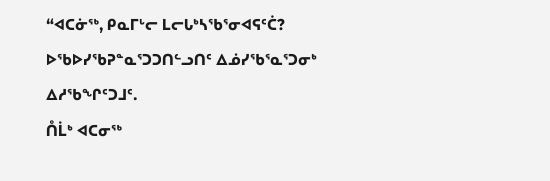“ᐊᑕᓃᖅ, ᑭᓇᒥᒡᓕ ᒪᓕᒐᒃᓴᖃᕐᓂᐊᕋᑦᑖ? ᐅᖃᐅᓯᖃᕈᓐᓇᕐᑐᑐᑎᓪᓗᑎᑦ ᐃᓅᓯᖃᕐᓇᕐᑐᓂᒃ ᐃᓱᖃᖏᑦᑐᒧᑦ.
ᑍᒫᒃ ᐊᑕᓂᖅ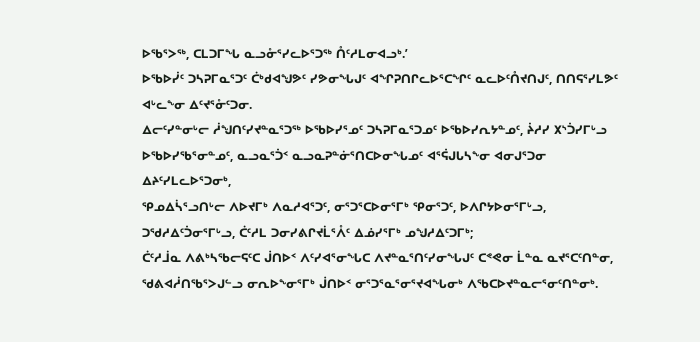ᐅᖃᕐᐳᖅ, ᑕᒪᑐᒥᖓ ᓇᓗᓁᕐᓯᓚᐅᕐᑐᖅ ᑍᑦᓱᒪᓂᐊᓗᒃ.’
ᐅᖃᐅᓰᑦ ᑐᓴᕈᒥᓇᕐᑐᑦ ᑖᒃᑯᐊᖑᕗᑦ ᓯᕗᓂᖓᒍᑦ ᐊᖏᕈᑎᒋᓚᐅᕐᑕᖏᑦ ᓇᓚᐅᑦᑍᔪᑎᒍᑦ, ᑎᑎᕋᕐᓯᒪᕗᑦ ᐊᒡᓚᖕᓂ ᐃᑦᔪᕐᓁᑦᑐᓂ.
ᐃᓕᑦᓯᓐᓂᒡᓕ ᓲᖑᑎᑦᓯᔪᓐᓇᕐᑐᖅ ᐅᖃᐅᓯᕐᓄᑦ ᑐᓴᕈᒥᓇᕐᑐᓄᑦ ᐅᖃᐅᓯᕆᔭᓐᓄᑦ, ᔩᓱᓯ ᙭ᔅᑑᓯᒥᒡᓗ ᐅᖃᐅᓯᖃᕐᓂᓐᓄᑦ, ᓇᓗᓇᕐᑑᑉ ᓇᓗᓇᕈᓐᓃᕐᑎᑕᐅᓂᖓᓄᑦ ᐊᕐᕌᒍᒐᓴᖕᓂ ᐊᓂᒍᕐᑐᓂ ᐃᔨᑦᓯᒪᓚᐅᕐᑐᓂᒃ,
ᕿᓄᐃᓵᕐᓗᑎᒡᓕ ᐱᐅᔪᒥᒃ ᐱᓇᓱᐊᕐᑐᑦ, ᓂᕐᑐᕐᑕᐅᓂᕐᒥᒃ ᕿᓂᕐᑐᑦ, ᐅᐱᒋᔭᐅᓂᕐᒥᒡᓗ, ᑐᖁᓱᐃᑦᑑᓂᕐᒥᒡᓗ, ᑖᑦᓱᒪ ᑐᓂᓯᕕᒋᔪᒫᕐᐰᑦ ᐃᓅᓯᕐᒥᒃ ᓄᖑᓱᐃᑦᑐᒥᒃ;
ᑖᑦᓱᒨᓇ ᐱᕕᒃᓴᖃᓕᕋᑦᑕ ᒎᑎᐅᑉ ᐱᑦᓯᐊᕐᓂᖓᑕ ᐱᔪᓐᓇᕐᑎᑦᓯᓂᖓᒍᑦ ᑕᕝᕙᓂ ᒫᓐᓇ ᓇᔪᕐᑕᑦᑎᓐᓂ, ᖁᕕᐊᓲᑎᖃᕐᐳᒍᓪᓗ ᓂᕆᐅᖕᓂᕐᒥᒃ ᒎᑎᐅᑉ ᓂᕐᑐᕐᓇᕐᓂᕐᔪᐊᖓᓂᒃ ᐱᖃᑕᐅᔪᓐᓇᓕᕐᓂᑦᑎᓐᓂᒃ.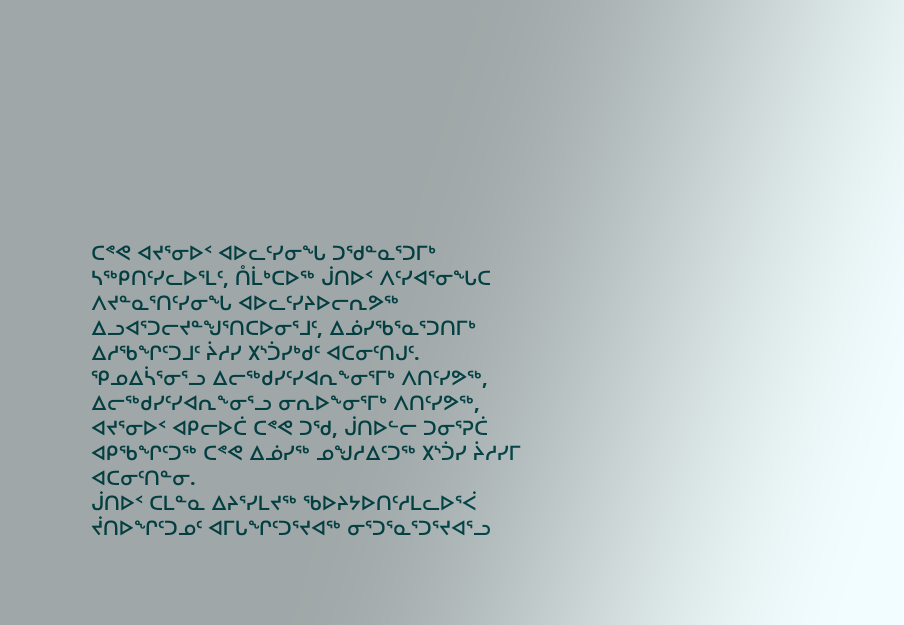ᑕᕝᕙ ᐊᔪᕐᓂᐅᑉ ᐊᐅᓚᑦᓯᓂᖓ ᑐᖁᓐᓇᕐᑐᒥᒃ ᓴᖅᑭᑎᑦᓯᓚᐅᕐᒪᑦ, ᑍᒫᒃᑕᐅᖅ ᒎᑎᐅᑉ ᐱᑦᓯᐊᕐᓂᖓᑕ ᐱᔪᓐᓇᕐᑎᑦᓯᓂᖓ ᐊᐅᓚᑦᓯᔨᐅᓕᕆᕗᖅ ᐃᓗᐊᕐᑐᓕᔪᓐᖑᕐᑎᑕᐅᓂᕐᒧᑦ, ᐃᓅᓯᖃᕐᓇᕐᑐᑎᒥᒃ ᐃᓱᖃᖏᑦᑐᒧᑦ ᔩᓱᓯ ᙭ᔅᑑᓯᒃᑯᑦ ᐊᑕᓂᑦᑎᒍᑦ.
ᕿᓄᐃᓵᕐᓂᕐᓗ ᐃᓕᖅᑯᓯᑦᓯᐊᕆᖕᓂᕐᒥᒃ ᐱᑎᑦᓯᕗᖅ, ᐃᓕᖅᑯᓯᑦᓯᐊᕆᖕᓂᕐᓗ ᓂᕆᐅᖕᓂᕐᒥᒃ ᐱᑎᑦᓯᕗᖅ,
ᐊᔪᕐᓂᐅᑉ ᐊᑭᓕᐅᑖ ᑕᕝᕙ ᑐᖁ, ᒎᑎᐅᓪᓕ ᑐᓂᕐᕈᑖ ᐊᑭᖃᖏᑦᑐᖅ ᑕᕝᕙ ᐃᓅᓯᖅ ᓄᖑᓱᐃᑦᑐᖅ ᙭ᔅᑑᓯ ᔩᓱᓯᒥ ᐊᑕᓂᑦᑎᓐᓂ.
ᒎᑎᐅᑉ ᑕᒪᓐᓇ ᐃᔨᕐᓯᒪᔪᖅ ᖃᐅᔨᔭᐅᑎᑦᓱᒪᓚᐅᕐᐹ ᔫᑎᐅᖏᑦᑐᓄᑦ ᐊᒥᒐᖏᑦᑐᕐᔪᐊᖅ ᓂᕐᑐᕐᓇᕐᑐᕐᔪᐊᕐᓗ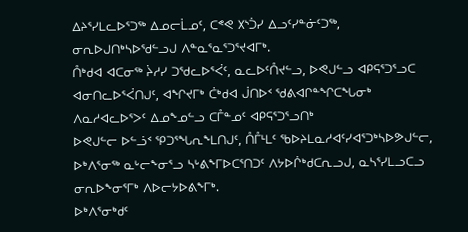ᐃᔨᕐᓯᒪᓚᐅᕐᑐᖅ ᐃᓄᓕᒫᓄᑦ, ᑕᕝᕙ ᙭ᔅᑑᓯ ᐃᓗᑦᓯᓐᓃᑦᑐᖅ, ᓂᕆᐅᒍᑎᒃᓴᐅᖁᓪᓗᒍ ᐱᓐᓇᕐᓇᕐᑐᕐᔪᐊᒥᒃ.
ᑍᒃᑯᐊ ᐊᑕᓂᖅ ᔩᓱᓯ ᑐᖁᓚᐅᕐᐹᑦ, ᓇᓚᐅᑦᑍᔪᓪᓗ, ᐅᕙᒍᓪᓗ ᐊᑭᕋᕐᑐᕐᓗᑕ ᐊᓂᑎᓚᐅᕐᐹᑎᒍᑦ, ᐊᖏᔪᒥᒃ ᑖᒃᑯᐊ ᒎᑎᐅᑉ ᖁᕕᐊᒋᓐᖏᑕᖓᓂᒃ ᐱᓇᓱᐊᓚᐅᕐᐳᑦ ᐃᓄᖕᓄᓪᓗ ᑕᒤᓐᓄᑦ ᐊᑭᕋᕐᑐᕐᓗᑎᒃ
ᐅᕙᒍᓪᓕ ᐅᓪᓘᑉ ᕿᑐᕐᖓᕆᖕᒪᑎᒍᑦ, ᑍᒤᒻᒪᑦ ᖃᐅᔨᒪᓇᓱᐊᑦᓯᐊᕐᑐᒃᓴᐅᕗᒍᓪᓕ, ᐅᒃᐱᕐᓂᖅ ᓇᒡᓕᖕᓂᕐᓗ ᓴᒡᕕᖕᒥᐅᑕᕐᑎᑐᑦ ᐱᔭᐅᒌᒃᑯᑕᕆᓗᒍ, ᓇᓴᕐᓯᒪᓗᑕᓗ ᓂᕆᐅᖕᓂᕐᒥᒃ ᐱᐅᓕᔭᐅᕕᖕᒥᒃ.
ᐅᒃᐱᕐᓂᒃᑯᑦ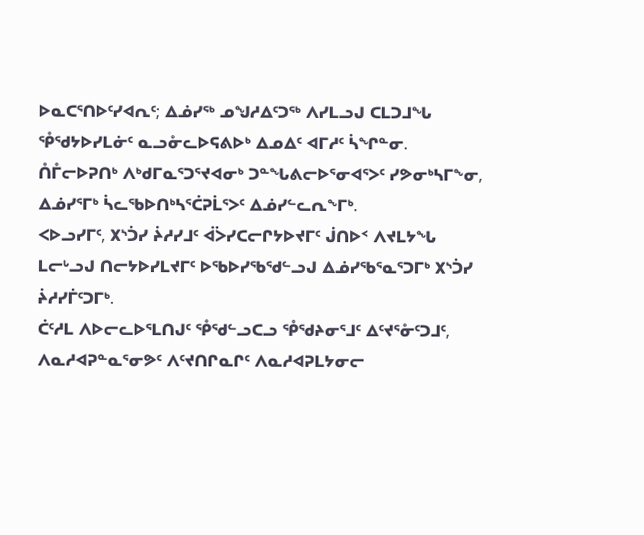ᐅᓇᑕᕐᑎᐅᑦᓯᐊᕆᑦ; ᐃᓅᓯᖅ ᓄᖑᓱᐃᑦᑐᖅ ᐱᓯᒪᓗᒍ ᑕᒪᑐᒧᖓ ᕾᖁᔭᐅᓯᒪᓃᑦ ᓇᓗᓁᓚᐅᕋᕕᐅᒃ ᐃᓄᐃᑦ ᐊᒥᓱᑦ ᓵᖏᓐᓂ.
ᑍᒤᓕᐅᕈᑎᒃ ᐱᒃᑯᒥᓇᕐᑐᕐᔪᐊᓂᒃ ᑐᓐᖓᕕᓕᐅᕐᓂᐊᕐᐳᑦ ᓯᕗᓂᒃᓴᒥᖕᓂ, ᐃᓅᓯᕐᒥᒃ ᓵᓚᖃᐅᑎᒃᓴᕐᑖᕈᒫᕐᐳᑦ ᐃᓅᓯᓪᓚᕆᖕᒥᒃ.
ᐸᐅᓗᓯᒥᑦ, ᙭ᔅᑑᓯ ᔩᓱᓯᒧᑦ ᐋᐴᓯᑕᓕᒋᔭᐅᔪᒥᑦ ᒎᑎᐅᑉ ᐱᔪᒪᔭᖓ ᒪᓕᒡᓗᒍ ᑎᓕᔭᐅᓯᒪᔪᒥᑦ ᐅᖃᐅᓯᖃᖁᓪᓗᒍ ᐃᓅᓯᖃᕐᓇᕐᑐᒥᒃ ᙭ᔅᑑᓯ ᔩᓱᓯᒦᑦᑐᒥᒃ.
ᑖᑦᓱᒪ ᐱᐅᓕᓚᐅᕐᒪᑎᒍᑦ ᕾᖁᓪᓗᑕᓗ ᕾᖁᔨᓂᕐᒧᑦ ᐃᑦᔪᕐᓁᑦᑐᒧᑦ, ᐱᓇᓱᐊᕈᓐᓇᕐᓂᕗᑦ ᐱᑦᔪᑎᒋᓇᒋᑦ ᐱᓇᓱᐊᕈᒪᔭᓂᓕ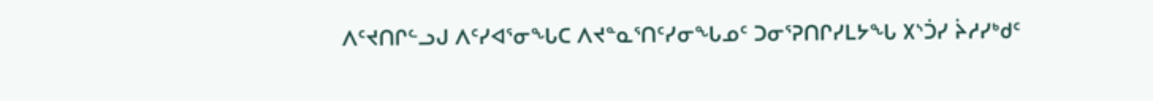ᐱᑦᔪᑎᒋᓪᓗᒍ ᐱᑦᓯᐊᕐᓂᖓᑕ ᐱᔪᓐᓇᕐᑎᑦᓯᓂᖓᓄᑦ ᑐᓂᕐᕈᑎᒋᓯᒪᔭᖓ ᙭ᔅᑑᓯ ᔩᓱᓯᒃᑯᑦ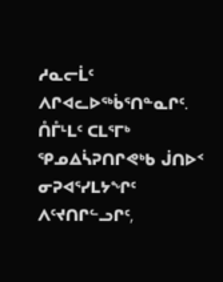ᓱᓇᓕᒫᑦ ᐱᒋᐊᓚᐅᖅᑳᕐᑎᓐᓇᒋᑦ.
ᑍᒤᒻᒪᑦ ᑕᒪᕐᒥᒃ ᕿᓄᐃᓵᕈᑎᒋᕙᒃᑲ ᒎᑎᐅᑉ ᓂᕈᐊᕐᓯᒪᔭᖏᑦ ᐱᑦᔪᑎᒋᓪᓗᒋᑦ,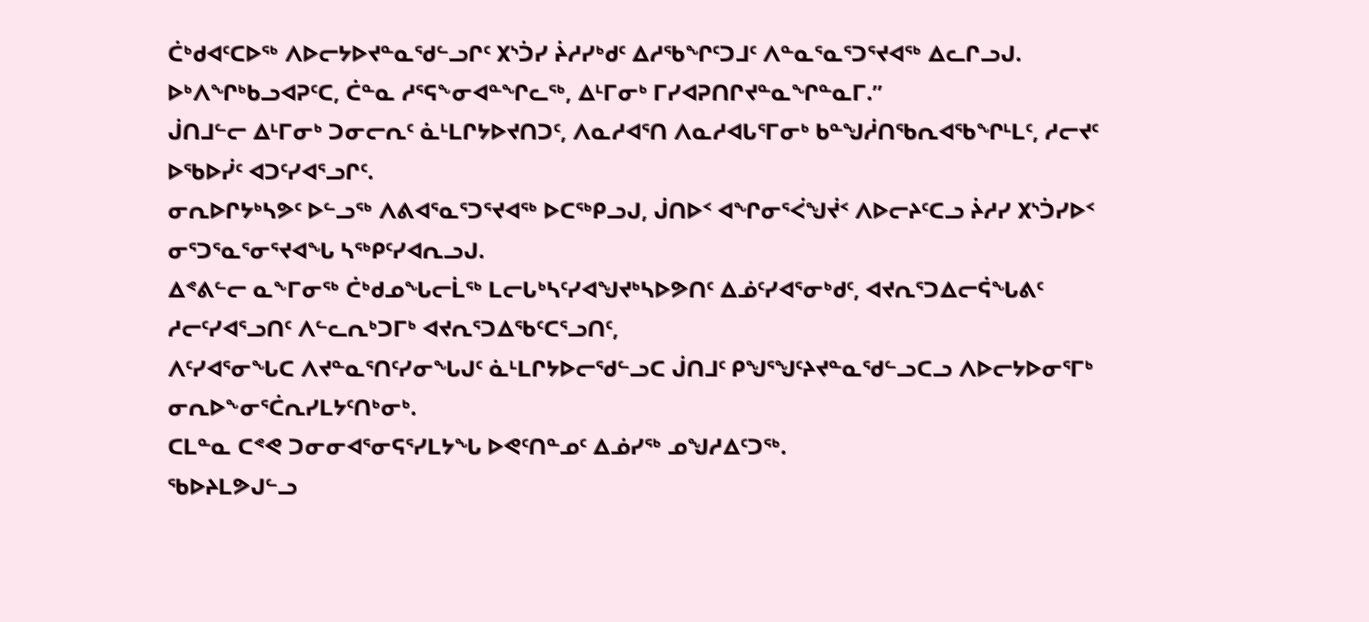ᑖᒃᑯᐊᑦᑕᐅᖅ ᐱᐅᓕᔭᐅᔪᓐᓇᖁᓪᓗᒋᑦ ᙭ᔅᑑᓯ ᔩᓱᓯᒃᑯᑦ ᐃᓱᖃᖏᑦᑐᒧᑦ ᐱᓐᓇᕐᓇᕐᑐᕐᔪᐊᖅ ᐃᓚᒋᓗᒍ.
ᐅᒃᐱᖏᒃᑲᓗᐊᕈᑦᑕ, ᑖᓐᓇ ᓱᕐᕋᖕᓂᐊᓐᖏᓚᖅ, ᐃᒻᒥᓂᒃ ᒥᓯᐊᕈᑎᒋᔪᓐᓇᖏᓐᓇᒥ.”
ᒎᑎᒧᓪᓕ ᐃᒻᒥᓂᒃ ᑐᓂᓕᕆᑦ ᓈᒻᒪᒋᔭᐅᔪᑎᑐᑦ, ᐱᓇᓱᐊᕐᑎ ᐱᓇᓱᐊᒐᕐᒥᓂᒃ ᑲᓐᖑᓲᑎᖃᕆᐊᖃᖏᒻᒪᑦ, ᓱᓕᔪᑦ ᐅᖃᐅᓰᑦ ᐊᑐᑦᓯᐊᕐᓗᒋᑦ.
ᓂᕆᐅᒋᔭᒃᓴᕗᑦ ᐅᓪᓗᖅ ᐱᕕᐊᕐᓇᕐᑐᕐᔪᐊᖅ ᐅᑕᖅᑭᓗᒍ, ᒎᑎᐅᑉ ᐊᖏᓂᕐᐹᖑᔫᑉ ᐱᐅᓕᔨᑦᑕᓗ ᔩᓱᓯ ᙭ᔅᑑᓯᐅᑉ ᓂᕐᑐᕐᓇᕐᓂᕐᔪᐊᖓ ᓴᖅᑭᑦᓯᐊᕆᓗᒍ.
ᐃᕝᕕᓪᓕ ᓇᖕᒥᓂᖅ ᑖᒃᑯᓄᖓᓕᒫᖅ ᒪᓕᒐᒃᓴᑦᓯᐊᖑᔪᒃᓴᐅᕗᑎᑦ ᐃᓅᑦᓯᐊᕐᓂᒃᑯᑦ, ᐊᔪᕆᕐᑐᐃᓕᕌᖓᕕᑦ ᓱᓕᑦᓯᐊᕐᓗᑎᑦ ᐱᓪᓚᕆᒃᑐᒥᒃ ᐊᔪᕆᕐᑐᐃᖃᑦᑕᕐᓗᑎᑦ,
ᐱᑦᓯᐊᕐᓂᖓᑕ ᐱᔪᓐᓇᕐᑎᑦᓯᓂᖓᒍᑦ ᓈᒻᒪᒋᔭᐅᓕᖁᓪᓗᑕ ᒎᑎᒧᑦ ᑭᖑᕐᖑᑦᔨᔪᓐᓇᖁᓪᓗᑕᓗ ᐱᐅᓕᔭᐅᓂᕐᒥᒃ ᓂᕆᐅᖕᓂᕐᑖᕆᓯᒪᔭᑦᑎᒃᓂᒃ.
ᑕᒪᓐᓇ ᑕᕝᕙ ᑐᓂᓂᐊᕐᓂᕋᕐᓯᒪᔭᖓ ᐅᕙᑦᑎᓐᓄᑦ ᐃᓅᓯᖅ ᓄᖑᓱᐃᑦᑐᖅ.
ᖃᐅᔨᒪᕗᒍᓪᓗ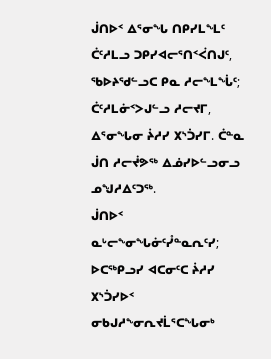ᒎᑎᐅᑉ ᐃᕐᓂᖓ ᑎᑭᓯᒪᖕᒪᑦ ᑖᑦᓱᒪᓗ ᑐᑭᓯᐊᓕᕐᑎᑉᐹᑎᒍᑦ, ᖃᐅᔨᖁᓪᓗᑕ ᑭᓇ ᓱᓕᖕᒪᖔᑦ; ᑖᑦᓱᒪᓃᑉᐳᒍᓪᓗ ᓱᓕᔪᒥ, ᐃᕐᓂᖓᓂ ᔩᓱᓯ ᙭ᔅᑑᓯᒥ. ᑖᓐᓇ ᒎᑎ ᓱᓕᔫᕗᖅ ᐃᓅᓯᐅᓪᓗᓂᓗ ᓄᖑᓱᐃᑦᑐᖅ.
ᒎᑎᐅᑉ ᓇᒡᓕᖕᓂᖓᓃᑦᓮᓐᓇᕆᑦᓯ; ᐅᑕᖅᑭᓗᓯ ᐊᑕᓂᑦᑕ ᔩᓱᓯ ᙭ᔅᑑᓯᐅᑉ ᓂᑲᒍᓱᖕᓂᕆᔪᒫᕐᑕᖓᓂᒃ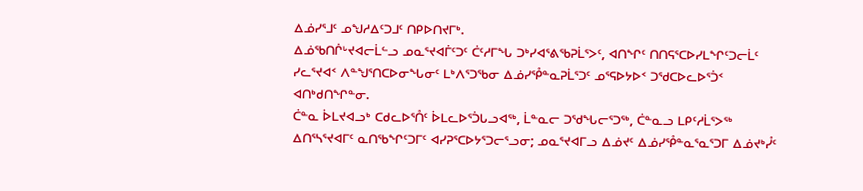ᐃᓅᓯᕐᒧᑦ ᓄᖑᓱᐃᑦᑐᒧᑦ ᑎᑭᐅᑎᔪᒥᒃ.
ᐃᓅᖃᑎᒌᒡᔪᐊᓕᒫᓪᓗ ᓄᓇᕐᔪᐊᒦᑦᑐᑦ ᑖᑦᓱᒥᖓ ᑐᒃᓯᐊᕐᕕᖃᕈᒫᕐᐳᑦ, ᐊᑎᖏᑦ ᑎᑎᕋᕐᑕᐅᓯᒪᖏᑦᑐᓕᒫᑦ ᓯᓚᕐᔪᐊᑉ ᐱᓐᖑᕐᑎᑕᐅᓂᖓᓂᑦ ᒪᒃᐱᕐᑐᖃᓂ ᐃᓅᓯᕾᓐᓇᕈᒫᕐᑐᑦ ᓄᕐᕋᐅᔭᐅᑉ ᑐᖁᑕᐅᓚᐅᕐᑑᑉ ᐊᑎᒃᑯᑎᖏᓐᓂ.
ᑖᓐᓇ ᐆᒪᔪᐊᓗᒃ ᑕᑯᓚᐅᕐᑍᑦ ᐆᒪᓚᐅᕐᑑᒐᓗᐊᖅ, ᒫᓐᓇᓕ ᑐᖁᖓᓕᕐᑐᖅ, ᑖᓐᓇᓗ ᒪᑭᑦᓱᒫᕐᐳᖅ ᐃᑎᕐᓴᕐᔪᐊᒥᑦ ᓇᑎᖃᖏᑦᑐᒥᑦ ᐊᓯᕈᕐᑕᐅᔭᕐᑐᓕᕐᓗᓂ; ᓄᓇᕐᔪᐊᒥᓗ ᐃᓅᔪᑦ ᐃᓅᓯᕾᓐᓇᕐᓇᕐᑐᒥ ᐃᓅᔪᒃᓮᑦ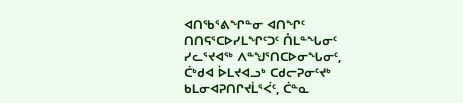ᐊᑎᖃᕐᕕᖏᓐᓂ ᐊᑎᖏᑦ ᑎᑎᕋᕐᑕᐅᓯᒪᖏᑦᑐᑦ ᑍᒪᓐᖓᓂᑦ ᓯᓚᕐᔪᐊᖅ ᐱᓐᖑᕐᑎᑕᐅᓂᖓᓂᑦ, ᑖᒃᑯᐊ ᐆᒪᔪᐊᓗᒃ ᑕᑯᓕᕈᓂᑦᔪᒃ ᑲᒪᓂᐊᕈᑎᒋᔪᒫᕐᐹᑦ, ᑖᓐᓇ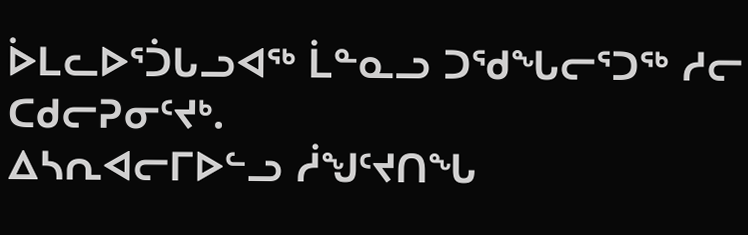ᐆᒪᓚᐅᕐᑑᒐᓗᐊᖅ ᒫᓐᓇᓗ ᑐᖁᖓᓕᕐᑐᖅ ᓱᓕ ᑕᑯᓕᕈᓂᑦᔪᒃ.
ᐃᓴᕆᐊᓕᒥᐅᓪᓗ ᓲᖑᑦᔪᑎᖓ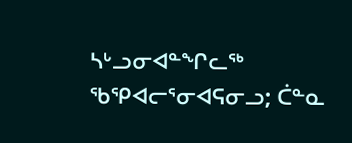ᓴᒡᓗᓂᐊᓐᖏᓚᖅ ᖃᕿᐊᓕᕐᓂᐊᕋᓂᓗ; ᑖᓐᓇ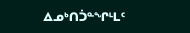ᐃᓄᒃᑎᑑᓐᖏᒻᒪᑦ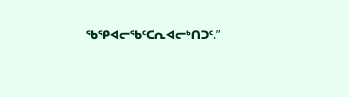ᖃᕿᐊᓕᖃᑦᑕᕆᐊᓕᒃᑎᑐᑦ.”